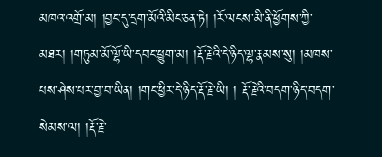མཁའ་འགྲོ་མ། །བྱང་དུ་དྲག་མོའི་མིང་ཅན་ཏེ། །རོ་ལངས་མི་ནི་ཕྱོགས་ཀྱི་མཐར། །གཏུམ་མོ་ལྷོ་ཡི་དབང་ཕྱུག་མ། །རྡོ་རྗེའི་དེ་ཉིད་ལྷ་རྣམས་སུ། །མཁས་པས་ཤེས་པར་བྱ་བ་ཡིན། །གང་ཕྱིར་དེ་ཉིད་རྡོ་རྗེ་ཡི། ། རྡོ་རྗེའི་བདག་ཉིད་བདག་སེམས་ལ། །རྡོ་རྗེ་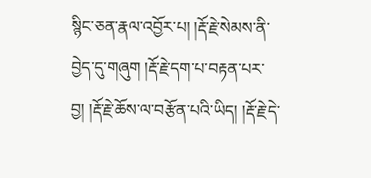སྙིང་ཅན་རྣལ་འབྱོར་པ། །རྡོ་རྗེ་སེམས་ནི་བྱེད་དུ་གཞུག །རྡོ་རྗེ་དག་པ་བརྟན་པར་བྱ། །རྡོ་རྗེ་ཆོས་ལ་བརྩོན་པའི་ཡིད། །རྡོ་རྗེ་དེ་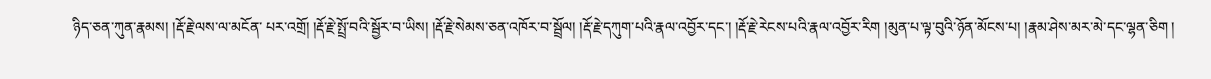ཉིད་ཅན་ཀུན་རྣམས། །རྡོ་རྗེ་ལས་ལ་མངོན་ པར་འགྲོ། །རྡོ་རྗེ་སྤྲོ་བའི་སྦྱོར་བ་ཡིས། །རྡོ་རྗེ་སེམས་ཅན་འཁོར་བ་སྦྲོལ། །རྡོ་རྗེ་དཀུག་པའི་རྣལ་འབྱོར་དང་། །རྡོ་རྗེ་རེངས་པའི་རྣལ་འབྱོར་རིག །མུན་པ་ལྟ་བུའི་ཉོན་མོངས་པ། །རྣམ་ཤེས་མར་མེ་དང་ལྷན་ཅིག །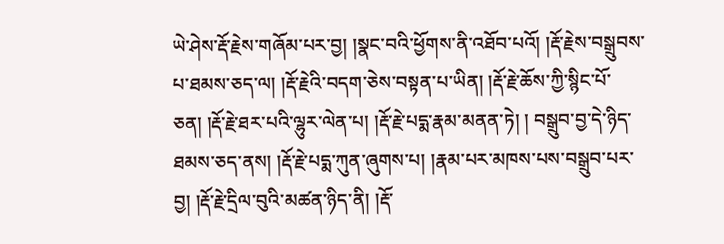ཡེ་ཤེས་རྡོ་རྗེས་གཞོམ་པར་བྱ། །སྣང་བའི་ཕྱོགས་ནི་འཐོབ་པའོ། །རྡོ་རྗེས་བསྒྲུབས་པ་ཐམས་ཅད་ལ། །རྡོ་རྗེའི་བདག་ཅེས་བསྟན་པ་ཡིན། །རྡོ་རྗེ་ཆོས་ཀྱི་སྙིང་པོ་ཅན། །རྡོ་རྗེ་ཐར་པའི་ལྷུར་ལེན་པ། །རྡོ་རྗེ་པདྨ་རྣམ་མནན་ཏེ། ། བསྒྲུབ་བྱ་དེ་ཉིད་ཐམས་ཅད་ནས། །རྡོ་རྗེ་པདྨ་ཀུན་ཞུགས་པ། །རྣམ་པར་མཁས་པས་བསྒྲུབ་པར་བྱ། །རྡོ་རྗེ་དྲིལ་བུའི་མཚན་ཉིད་ནི། །རྡོ་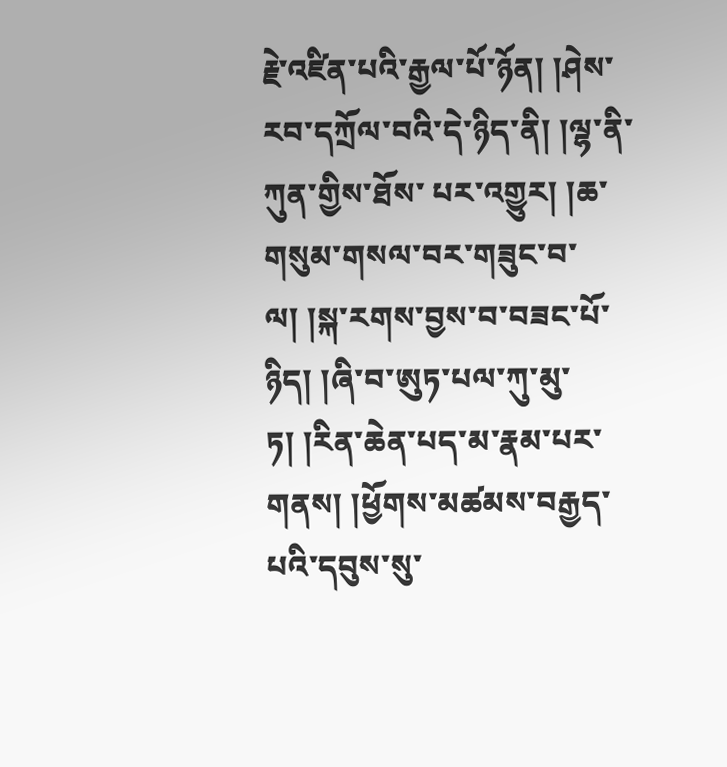རྗེ་འཛིན་པའི་རྒྱལ་པོ་ཉོན། །ཤེས་རབ་དཀྲོལ་བའི་དེ་ཉིད་ནི། །ལྷ་ནི་ཀུན་གྱིས་ཐོས་ པར་འགྱུར། །ཆ་གསུམ་གསལ་བར་གཟུང་བ་ལ། །སྐ་རགས་བྱས་བ་བཟང་པོ་ཉིད། །ཞི་བ་ཨུཏ་པལ་ཀུ་མུ་ཏ། །རིན་ཆེན་པད་མ་རྣམ་པར་གནས། །ཕྱོགས་མཚམས་བརྒྱད་པའི་དབུས་སུ་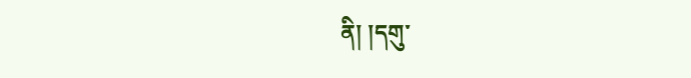ནི། །དགུ་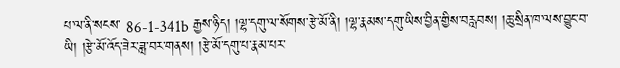པ་ལ་ནི་སངས་ 86-1-341b རྒྱས་ཉིད། །ལྷ་དགུ་ལ་སོགས་རྩེ་མོ་ནི། །ལྷ་རྣམས་དགུ་ཡིས་བྱིན་གྱིས་བརླབས། །ཆུ་སྲིན་ཁ་ལས་བྱུང་བ་ཡི། །རྩེ་མོ་འོད་ཟེར་ཟླ་བར་གནས། །རྩེ་མོ་དགུ་པ་རྣམ་པར་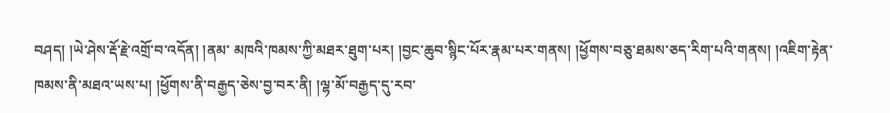བཤད། །ཡེ་ཤེས་རྡོ་རྗེ་འགྲོ་བ་འདོན། །ནམ་ མཁའི་ཁམས་ཀྱི་མཐར་ཐུག་པར། །བྱང་ཆུབ་སྙིང་པོར་རྣམ་པར་གནས། །ཕྱོགས་བཅུ་ཐམས་ཅད་རིག་པའི་གནས། །འཇིག་རྟེན་ཁམས་ནི་མཐའ་ཡས་པ། །ཕྱོགས་ནི་བརྒྱད་ཅེས་བྱ་བར་ནི། །ལྷ་མོ་བརྒྱད་དུ་རབ་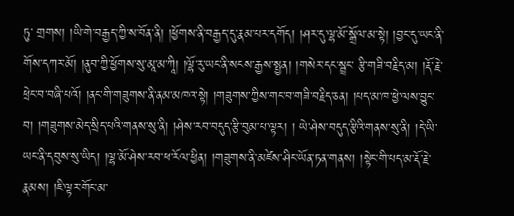ཏུ་ གྲགས། །ཡི་གེ་བརྒྱད་ཀྱི་ས་བོན་ནི། །ཕྱོགས་ནི་བརྒྱད་དུ་རྣམ་པར་དགོད། །ཤར་དུ་ལྷ་མོ་སྒྲོལ་མ་སྟེ། །བྱང་དུ་ཡང་ནི་གོས་དཀར་མོ། །ནུབ་ཀྱི་ཕྱོགས་སུ་མཱ་མ་ཀཱི། །ལྷོ་རུ་ཡང་ནི་སངས་རྒྱས་སྤྱན། །གསེར་དང་སྦྲང་ རྩི་གཟི་བརྗིད་མ། །རྡོ་རྗེ་ཕྲེང་བ་བཞི་པའོ། །ནང་གི་གཟུགས་ནི་ནམ་མཁའ་སྟེ། །གཟུགས་ཀྱིས་གང་བ་གཟི་བརྗིད་ཅན། །པད་མ་ཁ་ཕྱེ་ལས་བྱུང་བ། །གཟུགས་མེད་སྲིད་པའི་གནས་སུ་ནི། །ཤེས་རབ་བདུད་རྩི་བུམ་པ་ལྟར། ། ཡེ་ཤེས་བདུད་རྩིའི་གནས་སུ་ནི། །དེ་ཡི་ཡང་ནི་དབུས་སུ་ཡིད། །ལྷ་མོ་ཤེས་རབ་ཕ་རོལ་ཕྱིན། །གཟུགས་ནི་མཛེས་ཤིང་ཡོན་ཏན་གནས། །སྟེང་གི་པད་མ་རྡོ་རྗེ་རྣམས། །ཇི་ལྟར་གོང་མ་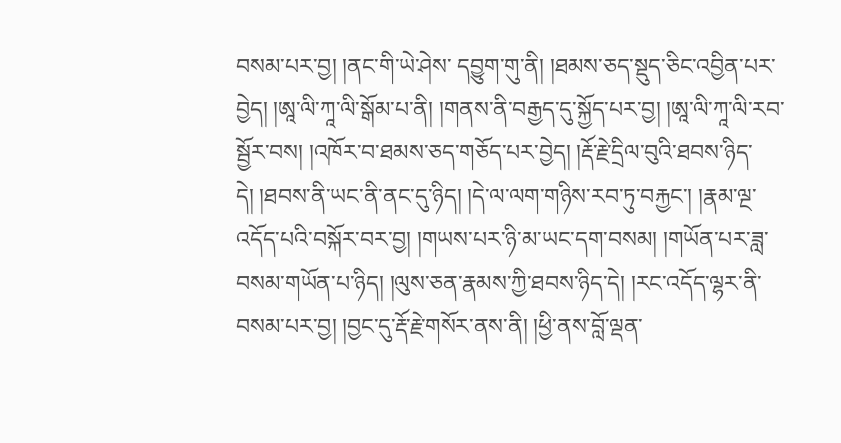བསམ་པར་བྱ། །ནང་གི་ཡེ་ཤེས་ དབྱུག་གུ་ནི། །ཐམས་ཅད་སྡུད་ཅིང་འབྱིན་པར་བྱེད། །ཨཱ་ལི་ཀཱ་ལི་སྒོམ་པ་ནི། །གནས་ནི་བརྒྱད་དུ་སྐྱོད་པར་བྱ། །ཨཱ་ལི་ཀཱ་ལི་རབ་སྦྱོར་བས། །འཁོར་བ་ཐམས་ཅད་གཅོད་པར་བྱེད། །རྡོ་རྗེ་དྲིལ་བུའི་ཐབས་ཉིད་དེ། །ཐབས་ནི་ཡང་ནི་ནང་དུ་ཉིད། །དེ་ལ་ལག་གཉིས་རབ་ཏུ་བརྐྱང་། །རྣམ་ལྔ་ འདོད་པའི་བསྐོར་བར་བྱ། །གཡས་པར་ཉི་མ་ཡང་དག་བསམ། །གཡོན་པར་ཟླ་བསམ་གཡོན་པ་ཉིད། །ལུས་ཅན་རྣམས་ཀྱི་ཐབས་ཉིད་དེ། །རང་འདོད་ལྷར་ནི་བསམ་པར་བྱ། །བྱང་དུ་རྡོ་རྗེ་གསོར་ནས་ནི། །ཕྱི་ནས་བློ་ལྡན་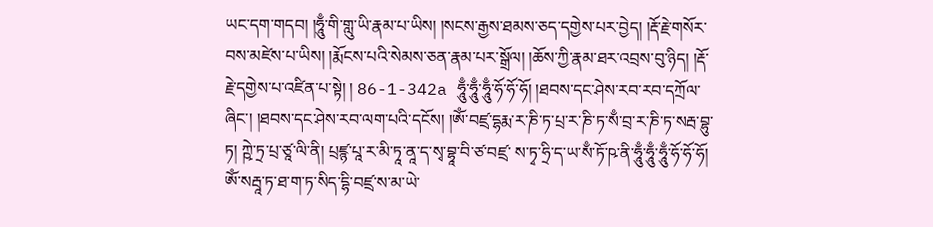ཡང་དག་གདབ། །ཧཱུྃ་གི་གླུ་ཡི་རྣམ་པ་ཡིས། །སངས་རྒྱས་ཐམས་ཅད་དགྱེས་པར་བྱེད། །རྡོ་རྗེ་གསོར་བས་མཛེས་པ་ཡིས། །རྨོངས་པའི་སེམས་ཅན་རྣམ་པར་སྒྲོལ། །ཆོས་ཀྱི་རྣམ་ཐར་འབྲས་བུ་ཉིད། །རྡོ་རྗེ་དགྱེས་པ་འཛིན་པ་སྟེ། ། 86-1-342a ཧཱུྃ་ཧཱུྃ་ཧཱུྃ་ཧོ་ཧོ་ཧོ། །ཐབས་དང་ཤེས་རབ་རབ་དཀྲོལ་ཞིང་། །ཐབས་དང་ཤེས་རབ་ལག་པའི་དངོས། །ཨོཾ་བཛྲ་དྷརྨ་ར་ཎི་ཏ་པྲ་ར་ཎི་ཏ་སྃ་བྲ་ར་ཎི་ཏ་སརྦ་བྷུ་ཏ། ཀྵེ་ཏྲ་པྲ་ཙཱ་ལི་ནི། པྲཛྙ་པཱ་ར་མི་ཏཱ་ནཱ་ད་སྭ་བྷཱ་བི་ཙ་བཛྲ་ ས་ཏྭ་ཧྲི་ད་ཡ་སྃ་ཏོ་ཥ་ནི་ཧཱུྃ་ཧཱུྃ་ཧཱུྃ་ཧོ་ཧོ་ཧོ། ཨོཾ་སརྦཱ་ཏ་ཐ་ག་ཏ་སིད་དྷི་བཛྲ་ས་མ་ཡེ་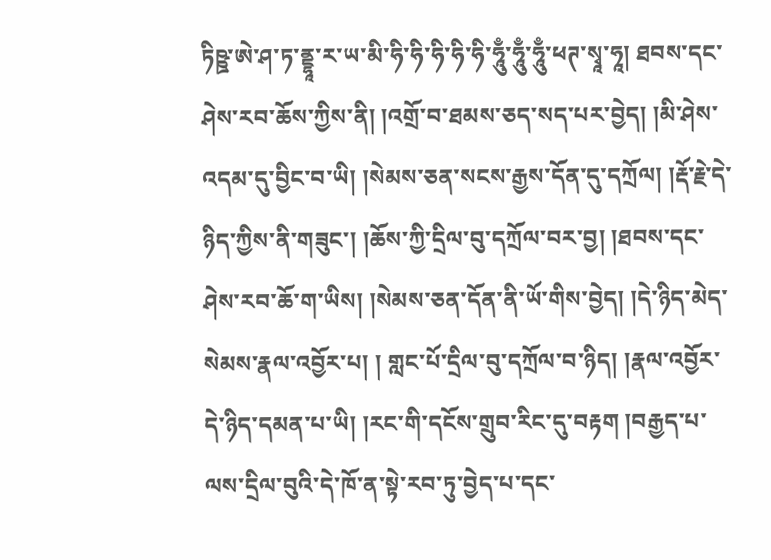ཏིཥྛ་ཨེ་ཤ་ཏ་ནྡྷཱ་ར་ཡ་མི་ཧི་ཧི་ཧི་ཧི་ཧི་ཧཱུྃ་ཧཱུྃ་ཧཱུྃ་ཕཊ་སྭཱ་ཧཱ། ཐབས་དང་ཤེས་རབ་ཆོས་ཀྱིས་ནི། །འགྲོ་བ་ཐམས་ཅད་སད་པར་བྱེད། །མི་ཤེས་ འདམ་དུ་བྱིང་བ་ཡི། །སེམས་ཅན་སངས་རྒྱས་དོན་དུ་དཀྲོལ། །རྡོ་རྗེ་དེ་ཉིད་ཀྱིས་ནི་གཟུང་། །ཆོས་ཀྱི་དྲིལ་བུ་དཀྲོལ་བར་བྱ། །ཐབས་དང་ཤེས་རབ་ཆོ་ག་ཡིས། །སེམས་ཅན་དོན་ནི་ཡོ་གིས་བྱེད། །དེ་ཉིད་མེད་སེམས་རྣལ་འབྱོར་པ། ། གླང་པོ་དྲིལ་བུ་དཀྲོལ་བ་ཉིད། །རྣལ་འབྱོར་དེ་ཉིད་དམན་པ་ཡི། །རང་གི་དངོས་གྲུབ་རིང་དུ་བརྟག །བརྒྱད་པ་ལས་དྲིལ་བུའི་དེ་ཁོ་ན་སྟེ་རབ་ཏུ་བྱེད་པ་དང་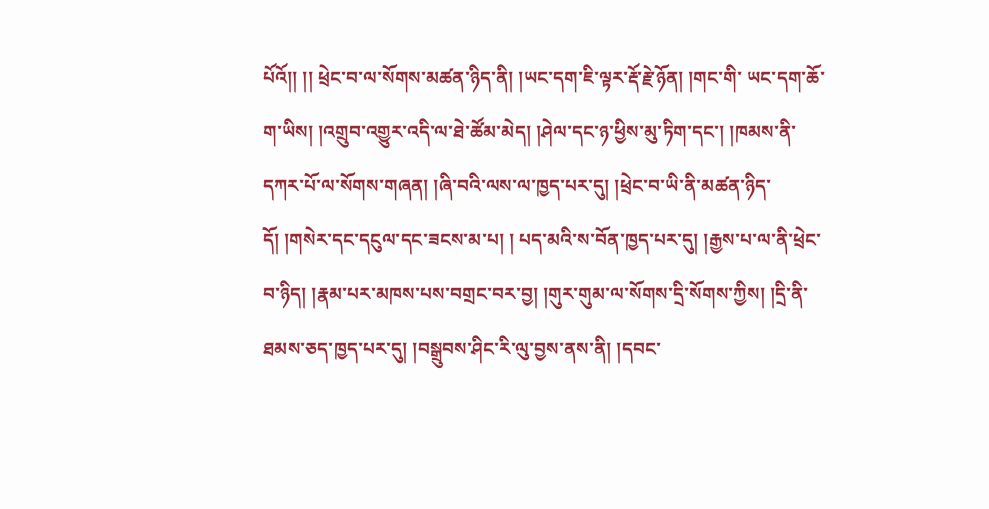པོའོ།། །། ཕྲེང་བ་ལ་སོགས་མཚན་ཉིད་ནི། །ཡང་དག་ཇི་ལྟར་རྡོ་རྗེ་ཉོན། །གང་གི་ ཡང་དག་ཆོ་ག་ཡིས། །འགྲུབ་འགྱུར་འདི་ལ་ཐེ་ཚོམ་མེད། །ཤེལ་དང་ཉ་ཕྱིས་མུ་ཏིག་དང་། །ཁམས་ནི་དཀར་པོ་ལ་སོགས་གཞན། །ཞི་བའི་ལས་ལ་ཁྱད་པར་དུ། །ཕྲེང་བ་ཡི་ནི་མཚན་ཉིད་དོ། །གསེར་དང་དངུལ་དང་ཟངས་མ་པ། ། པད་མའི་ས་བོན་ཁྱད་པར་དུ། །རྒྱས་པ་ལ་ནི་ཕྲེང་བ་ཉིད། །རྣམ་པར་མཁས་པས་བགྲང་བར་བྱ། །གུར་གུམ་ལ་སོགས་དྲི་སོགས་ཀྱིས། །དྲི་ནི་ཐམས་ཅད་ཁྱད་པར་དུ། །བསྒྲུབས་ཤིང་རི་ལུ་བྱས་ནས་ནི། །དབང་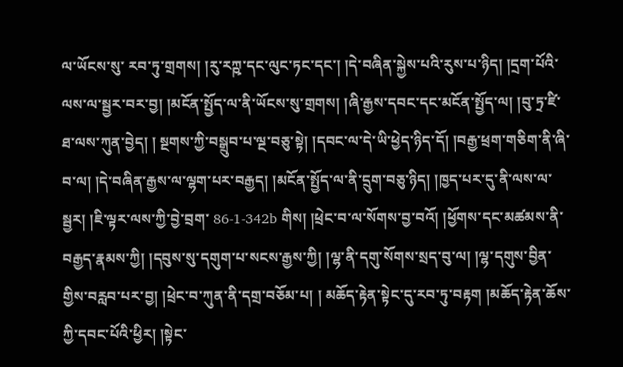ལ་ཡོངས་སུ་ རབ་ཏུ་གྲགས། །རུ་རཀྵ་དང་ལུང་ཏང་དང་། །དེ་བཞིན་སྐྱེས་པའི་རུས་པ་ཉིད། །དྲག་པོའི་ལས་ལ་སྦྱར་བར་བྱ། །མངོན་སྤྱོད་ལ་ནི་ཡོངས་སུ་གྲགས། །ཞི་རྒྱས་དབང་དང་མངོན་སྤྱོད་ལ། །བུ་ཏྲ་ཛི་ཐ་ལས་ཀུན་བྱེད། ། སྔགས་ཀྱི་བསྒྲུབ་པ་ལྔ་བཅུ་སྟེ། །དབང་ལ་དེ་ཡི་ཕྱེད་ཉིད་དོ། །བརྒྱ་ཕྲག་གཅིག་ནི་ཞི་བ་ལ། །དེ་བཞིན་རྒྱས་ལ་ལྷག་པར་བརྒྱད། །མངོན་སྤྱོད་ལ་ནི་དྲུག་བཅུ་ཉིད། །ཁྱད་པར་དུ་ནི་ལས་ལ་སྦྱར། །ཇི་ལྟར་ལས་ཀྱི་བྱེ་བྲག་ 86-1-342b གིས། །ཕྲེང་བ་ལ་སོགས་བྱ་བའོ། །ཕྱོགས་དང་མཚམས་ནི་བརྒྱད་རྣམས་ཀྱི། །དབུས་སུ་དགུག་པ་སངས་རྒྱས་ཀྱི། །ལྷ་ནི་དགུ་སོགས་སྲད་བུ་ལ། །ལྷ་དགུས་བྱིན་གྱིས་བརླབ་པར་བྱ། །ཕྲེང་བ་ཀུན་ནི་དགྲ་བཅོམ་པ། ། མཆོད་རྟེན་སྟེང་དུ་རབ་ཏུ་བརྟག །མཆོད་རྟེན་ཆོས་ཀྱི་དབང་པོའི་ཕྱིར། །སྟེང་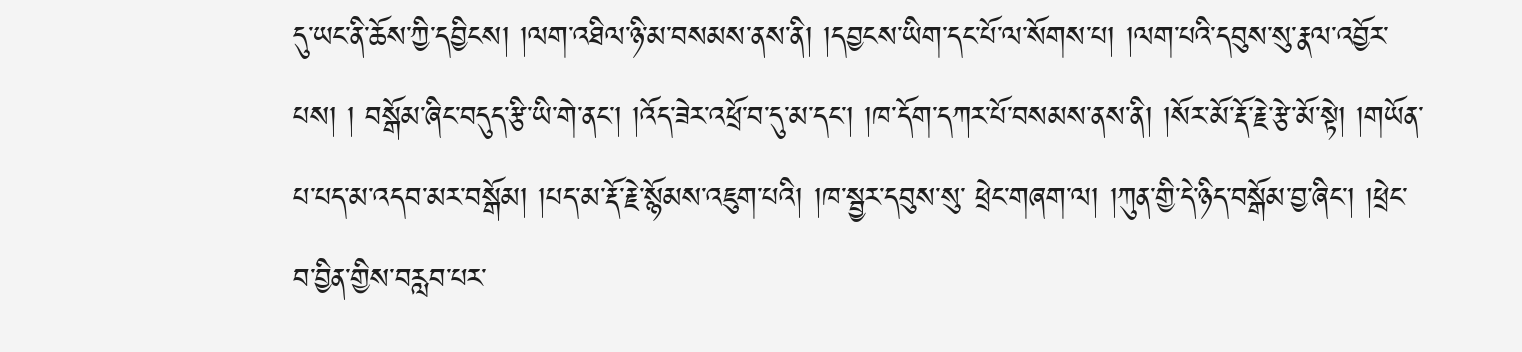དུ་ཡང་ནི་ཆོས་ཀྱི་དབྱིངས། །ལག་འཐིལ་ཉི་མ་བསམས་ནས་ནི། །དབྱངས་ཡིག་དང་པོ་ལ་སོགས་པ། །ལག་པའི་དབུས་སུ་རྣལ་འབྱོར་པས། ། བསྒོམ་ཞིང་བདུད་རྩི་ཡི་གེ་ནང་། །འོད་ཟེར་འཕྲོ་བ་དུ་མ་དང་། །ཁ་དོག་དཀར་པོ་བསམས་ནས་ནི། །སོར་མོ་རྡོ་རྗེ་རྩེ་མོ་སྟེ། །གཡོན་པ་པད་མ་འདབ་མར་བསྒོམ། །པད་མ་རྡོ་རྗེ་སྙོམས་འཇུག་པའི། །ཁ་སྦྱར་དབུས་སུ་ ཕྲེང་གཞག་ལ། །ཀུན་གྱི་དེ་ཉིད་བསྒོམ་བྱ་ཞིང་། །ཕྲེང་བ་བྱིན་གྱིས་བརླབ་པར་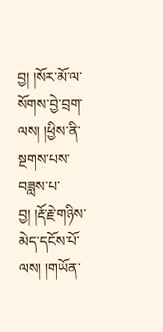བྱ། །སོར་མོ་ལ་སོགས་བྱེ་བྲག་ལས། །ཕྱིས་ནི་སྔགས་པས་བཟླས་པ་བྱ། །རྡོ་རྗེ་གཉིས་མེད་དངོས་པོ་ལས། །གཡོན་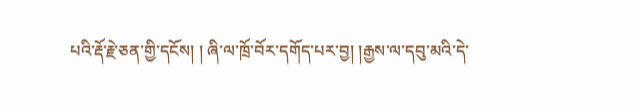པའི་རྡོ་རྗེ་ཅན་གྱི་དངོས། ། ཞི་ལ་ཁྲོ་བོར་དགོད་པར་བྱ། །རྒྱས་ལ་དབུ་མའི་དེ་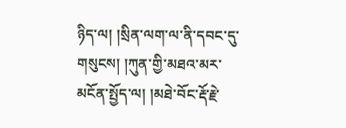ཉིད་ལ། །སྲིན་ལག་ལ་ནི་དབང་དུ་གསུངས། །ཀུན་གྱི་མཐའ་མར་མངོན་སྤྱོད་ལ། །མཐེ་བོང་རྡོ་རྗེ་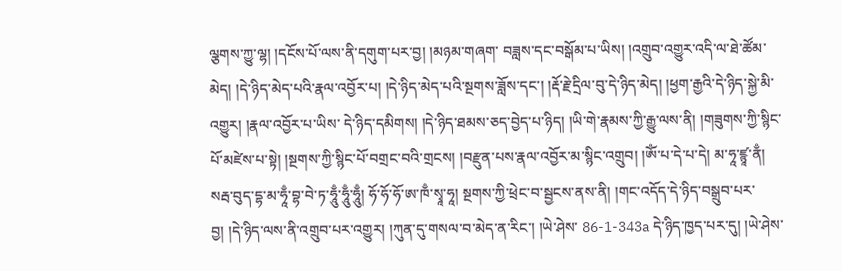ལྕགས་ཀྱུ་ལྷ། །དངོས་པོ་ལས་ནི་དགུག་པར་བྱ། །མཉམ་གཞག་ བཟླས་དང་བསྒོམ་པ་ཡིས། །འགྲུབ་འགྱུར་འདི་ལ་ཐེ་ཚོམ་མེད། །དེ་ཉིད་མེད་པའི་རྣལ་འབྱོར་པ། །དེ་ཉིད་མེད་པའི་སྔགས་ཟློས་དང་། །རྡོ་རྗེ་དྲིལ་བུ་དེ་ཉིད་མེད། །ཕྱག་རྒྱའི་དེ་ཉིད་སྐྱེ་མི་འགྱུར། །རྣལ་འབྱོར་པ་ཡིས་ དེ་ཉིད་དམིགས། །དེ་ཉིད་ཐམས་ཅད་བྱེད་པ་ཉིད། །ཡི་གེ་རྣམས་ཀྱི་རྒྱུ་ལས་ནི། །གཟུགས་ཀྱི་སྙིང་པོ་མཛེས་པ་སྟེ། །སྔགས་ཀྱི་སྙིང་པོ་བགྲང་བའི་གྲངས། །བརྫུན་པས་རྣལ་འབྱོར་མ་སྙིང་འགྲུབ། །ཨོཾ་པ་དེ་པ་དེ། མ་ཧཱ་ཛྙཱ་ནྃ། སརྦ་བུད་དྷ་མ་ཧཱྃ་བྷ་བེ་ཏ་ཧཱུྃ་ཧཱུྃ་ཧཱུྃ། ཧོ་ཧོ་ཧོ་ཨ་ཁྃ་སྭཱ་ཧཱ། སྔགས་ཀྱི་ཕྲེང་བ་སྦྱངས་ནས་ནི། །གང་འདོད་དེ་ཉིད་བསྒྲུབ་པར་བྱ། །དེ་ཉིད་ལས་ནི་འགྲུབ་པར་འགྱུར། །ཀུན་དུ་གསལ་བ་མེད་ན་རིང་། །ཡེ་ཤེས་ 86-1-343a དེ་ཉིད་ཁྱད་པར་དུ། །ཡེ་ཤེས་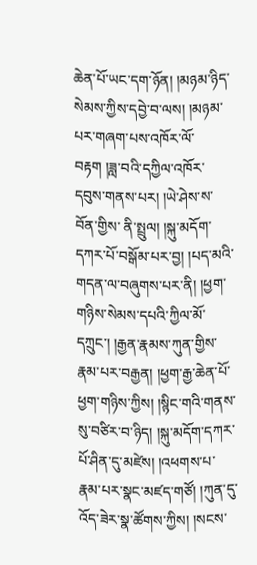ཆེན་པོ་ཡང་དག་ཉོན། །མཉམ་ཉིད་སེམས་ཀྱིས་དབྱེ་བ་ལས། །མཉམ་པར་གཞག་པས་འཁོར་ལོ་བརྟག །ཟླ་བའི་དཀྱིལ་འཁོར་དབུས་གནས་པར། །ཡེ་ཤེས་ས་བོན་གྱིས་ ནི་སྤྲུལ། །སྐུ་མདོག་དཀར་པོ་བསྒོམ་པར་བྱ། །པད་མའི་གདན་ལ་བཞུགས་པར་ནི། །ཕྱག་གཉིས་སེམས་དཔའི་ཀྱིལ་མོ་དཀྲུང་། །རྒྱན་རྣམས་ཀུན་གྱིས་རྣམ་པར་བརྒྱན། །ཕྱག་རྒྱ་ཆེན་པོ་ཕྱག་གཉིས་ཀྱིས། །སྙིང་གའི་གནས་ སུ་བཙིར་བ་ཉིད། །སྐུ་མདོག་དཀར་པོ་ཤིན་དུ་མཛེས། །འཕགས་པ་རྣམ་པར་སྣང་མཛད་གཙོ། །ཀུན་དུ་འོད་ཟེར་སྣ་ཚོགས་ཀྱིས། །སངས་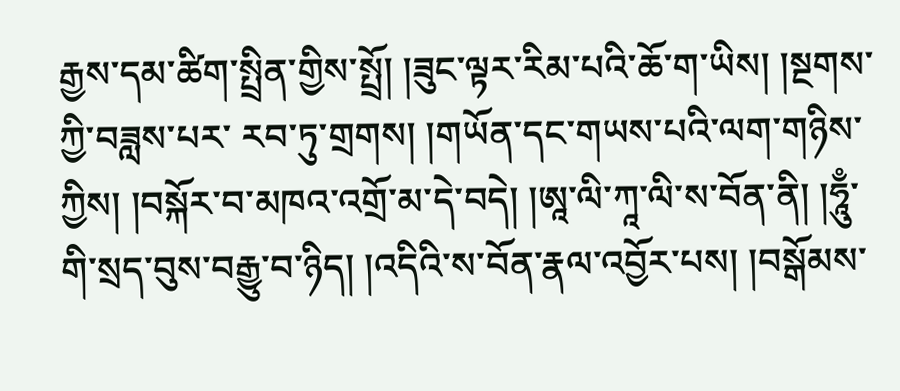རྒྱས་དམ་ཚིག་སྤྲིན་གྱིས་སྤྲོ། །ཟུང་ལྟར་རིམ་པའི་ཆོ་ག་ཡིས། །སྔགས་ཀྱི་བཟླས་པར་ རབ་ཏུ་གྲགས། །གཡོན་དང་གཡས་པའི་ལག་གཉིས་ཀྱིས། །བསྐོར་བ་མཁའ་འགྲོ་མ་དེ་བདེ། །ཨཱ་ལི་ཀཱ་ལི་ས་བོན་ནི། །ཧཱུྃ་གི་སྲད་བུས་བརྒྱུ་བ་ཉིད། །འདིའི་ས་བོན་རྣལ་འབྱོར་པས། །བསྒོམས་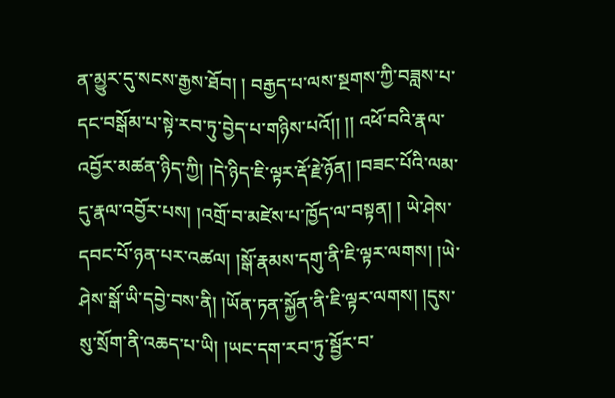ན་མྱུར་དུ་སངས་རྒྱས་ཐོབ། ། བརྒྱད་པ་ལས་སྔགས་ཀྱི་བཟླས་པ་དང་བསྒོམ་པ་སྟེ་རབ་ཏུ་བྱེད་པ་གཉིས་པའོ།། །། འཕོ་བའི་རྣལ་འབྱོར་མཚན་ཉིད་ཀྱི། །དེ་ཉིད་ཇི་ལྟར་རྡོ་རྗེ་ཉོན། །བཟང་པོའི་ལམ་དུ་རྣལ་འབྱོར་པས། །འགྲོ་བ་མཛེས་པ་ཁྱོད་ལ་བསྟན། ། ཡེ་ཤེས་དབང་པོ་ཉན་པར་འཚལ། །སྒོ་རྣམས་དགུ་ནི་ཇི་ལྟར་ལགས། །ཡེ་ཤེས་སྒོ་ཡི་དབྱེ་བས་ནི། །ཡོན་ཏན་སྐྱོན་ནི་ཇི་ལྟར་ལགས། །དུས་སུ་སྲོག་ནི་འཆད་པ་ཡི། །ཡང་དག་རབ་ཏུ་སྦྱོར་བ་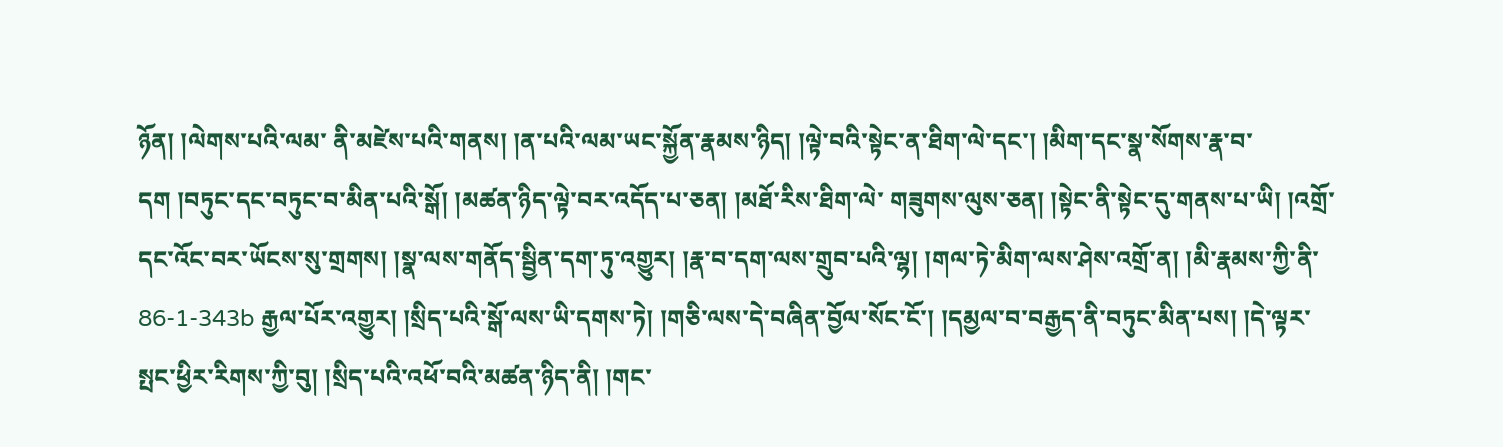ཉོན། །ལེགས་པའི་ལམ་ ནི་མཛེས་པའི་གནས། །ན་པའི་ལམ་ཡང་སྐྱོན་རྣམས་ཉིད། །ལྟེ་བའི་སྟེང་ན་ཐིག་ལེ་དང་། །མིག་དང་སྣ་སོགས་རྣ་བ་དག །བཏུང་དང་བཏུང་བ་མིན་པའི་སྒོ། །མཚན་ཉིད་ལྟེ་བར་འདོད་པ་ཅན། །མཐོ་རིས་ཐིག་ལེ་ གཟུགས་ལུས་ཅན། །སྟེང་ནི་སྟེང་དུ་གནས་པ་ཡི། །འགྲོ་དང་འོང་བར་ཡོངས་སུ་གྲགས། །སྣ་ལས་གནོད་སྦྱིན་དག་ཏུ་འགྱུར། །རྣ་བ་དག་ལས་གྲུབ་པའི་ལྷ། །གལ་ཏེ་མིག་ལས་ཤེས་འགྲོ་ན། །མི་རྣམས་ཀྱི་ནི་ 86-1-343b རྒྱལ་པོར་འགྱུར། །སྲིད་པའི་སྒོ་ལས་ཡི་དགས་ཏེ། །གཅི་ལས་དེ་བཞིན་བྱོལ་སོང་ངོ་། །དམྱལ་བ་བརྒྱད་ནི་བཏུང་མིན་པས། །དེ་ལྟར་སྤང་ཕྱིར་རིགས་ཀྱི་བུ། །སྲིད་པའི་འཕོ་བའི་མཚན་ཉིད་ནི། །གང་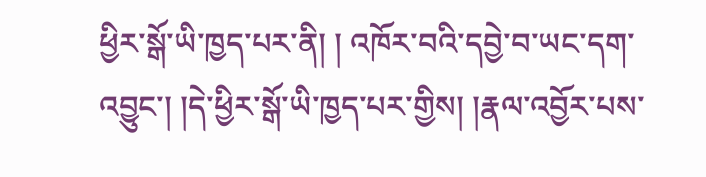ཕྱིར་སྒོ་ཡི་ཁྱད་པར་ནི། ། འཁོར་བའི་དབྱེ་བ་ཡང་དག་འབྱུང་། །དེ་ཕྱིར་སྒོ་ཡི་ཁྱད་པར་གྱིས། །རྣལ་འབྱོར་པས་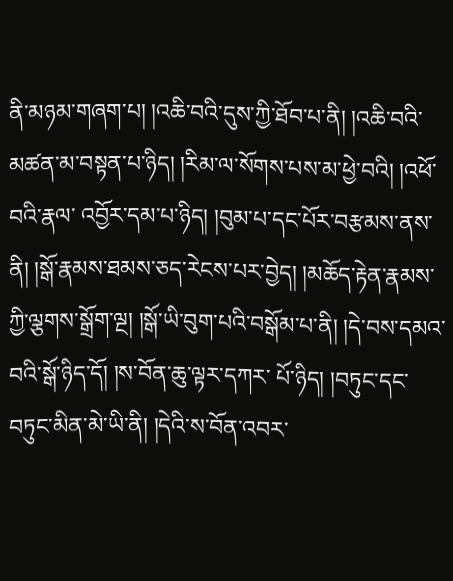ནི་མཉམ་གཞག་པ། །འཆི་བའི་དུས་ཀྱི་ཐོབ་པ་ནི། །འཆི་བའི་མཚན་མ་བསྟན་པ་ཉིད། །རིམ་ལ་སོགས་པས་མ་ཕྱེ་བའི། །འཕོ་བའི་རྣལ་ འབྱོར་དམ་པ་ཉིད། །བུམ་པ་དང་པོར་བརྩམས་ནས་ནི། །སྒོ་རྣམས་ཐམས་ཅད་རེངས་པར་བྱེད། །མཆོད་རྟེན་རྣམས་ཀྱི་ལྕགས་སྒྲོག་ལྔ། །སྒོ་ཡི་བུག་པའི་བསྒོམ་པ་ནི། །དེ་བས་དམའ་བའི་སྒོ་ཉིད་དོ། །ས་བོན་ཆུ་ལྟར་དཀར་ པོ་ཉིད། །བཏུང་དང་བཏུང་མིན་མེ་ཡི་ནི། །དེའི་ས་བོན་འབར་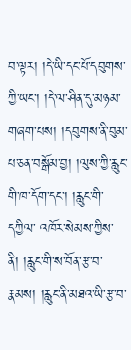བ་ལྟར། །དེ་ཡི་དང་པོ་དབུགས་ཀྱི་ཡང་། །དེ་ལ་ཤིན་དུ་མཉམ་གཞག་པས། །དབུགས་ནི་བུམ་པ་ཅན་བསྒོམ་བྱ། །ལུས་ཀྱི་རླུང་གི་ཁ་དོག་དང་། །རླུང་གི་དཀྱིལ་ འཁོར་སེམས་ཀྱིས་ནི། །རླུང་གི་ས་བོན་རྩ་བ་རྣམས། །རླུང་ནི་མཐའ་ཡི་རྩ་བ་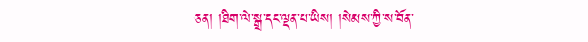ཅན། །ཐིག་ལེ་སྒྲ་དང་ལྡན་པ་ཡིས། །སེམས་ཀྱི་ས་བོན་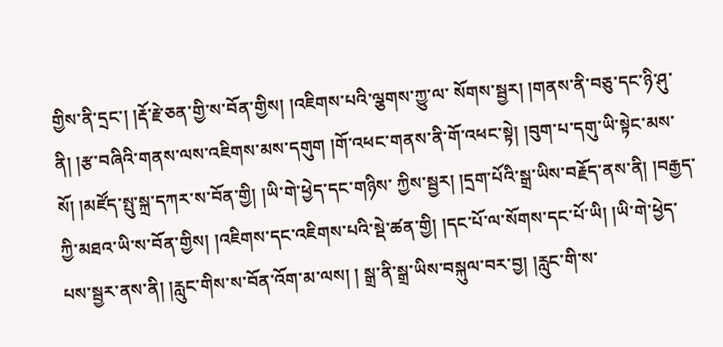གྱིས་ནི་དྲང་། །རྡོ་རྗེ་ཅན་གྱི་ས་བོན་གྱིས། །འཇིགས་པའི་ལྕགས་ཀྱུ་ལ་ སོགས་སྦྱར། །གནས་ནི་བཅུ་དང་ཉི་ཤུ་ནི། །རྩ་བཞིའི་གནས་ལས་འཇིགས་མས་དགུག །གོ་འཕང་གནས་ནི་གོ་འཕང་སྟེ། །བུག་པ་དགུ་ཡི་སྟེང་མས་སོ། །མཛོད་སྤུ་སྐྲ་དཀར་ས་བོན་གྱི། །ཡི་གེ་ཕྱེད་དང་གཉིས་ ཀྱིས་སྦྱར། །དྲག་པོའི་སྒྲ་ཡིས་བརྗོད་ནས་ནི། །བརྒྱད་ཀྱི་མཐའ་ཡི་ས་བོན་གྱིས། །འཇིགས་དང་འཇིགས་པའི་སྡེ་ཚན་གྱི། །དང་པོ་ལ་སོགས་དང་པོ་ཡི། །ཡི་གེ་ཕྱེད་པས་སྦྱར་ནས་ནི། །རླུང་གིས་ས་བོན་འོག་མ་ལས། ། སྒྲ་ནི་སྒྲ་ཡིས་བསྐུལ་བར་བྱ། །རླུང་གི་ས་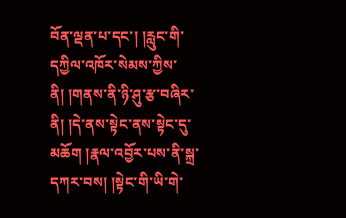བོན་ལྡན་པ་དང་། །རླུང་གི་དཀྱིལ་འཁོར་སེམས་ཀྱིས་ནི། །གནས་ནི་ཉི་ཤུ་རྩ་བཞིར་ནི། །དེ་ནས་སྟེང་ནས་སྟེང་དུ་མཆོག །རྣལ་འབྱོར་པས་ནི་སྐྲ་དཀར་བས། །སྟེང་གི་ཡི་གེ་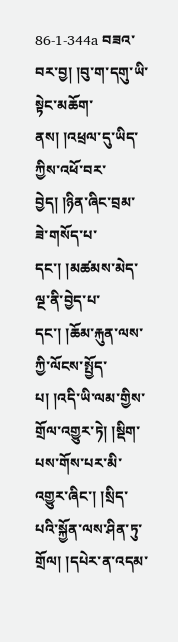86-1-344a བཟའ་བར་བྱ། །བུ་ག་དགུ་ཡི་སྟེང་མཆོག་ནས། །འཕྲལ་དུ་ཡིད་ཀྱིས་འཕོ་བར་བྱེད། །ཉིན་ཞིང་བྲམ་ཟེ་གསོད་པ་དང་། །མཚམས་མེད་ལྔ་ནི་བྱེད་པ་དང་། །ཆོམ་རྐུན་ལས་ཀྱི་ལོངས་སྤྱོད་པ། །འདི་ཡི་ལམ་གྱིས་ གྲོལ་འགྱུར་ཏེ། །སྡིག་པས་གོས་པར་མི་འགྱུར་ཞིང་། །སྲིད་པའི་སྐྱོན་ལས་ཤིན་ཏུ་གྲོལ། །དཔེར་ན་འདམ་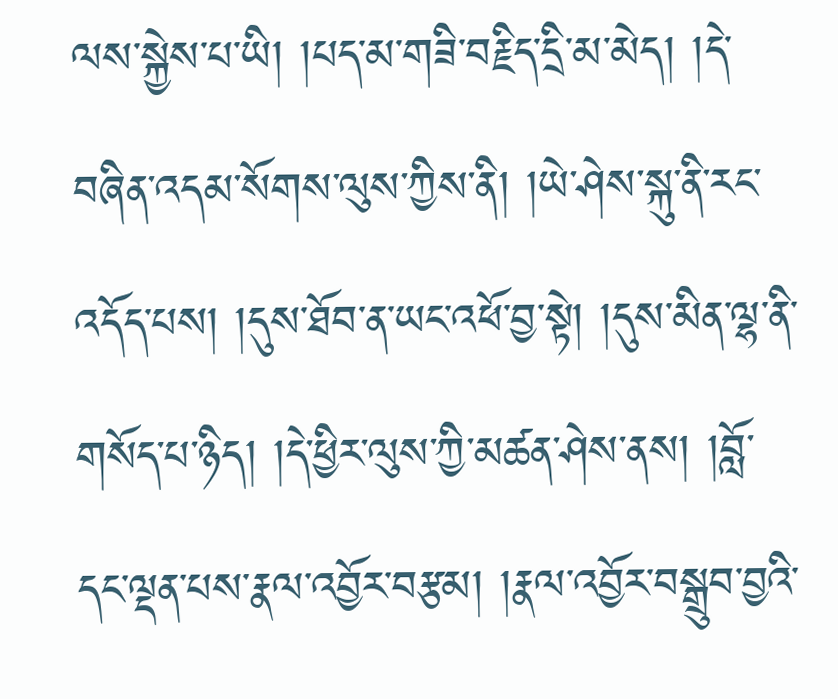ལས་སྐྱེས་པ་ཡི། །པད་མ་གཟི་བརྗིད་དྲི་མ་མེད། །དེ་བཞིན་འདམ་སོགས་ལུས་ཀྱིས་ནི། །ཡེ་ཤེས་སྐུ་ནི་རང་ འདོད་པས། །དུས་ཐོབ་ན་ཡང་འཕོ་བྱ་སྟེ། །དུས་མིན་ལྷ་ནི་གསོད་པ་ཉིད། །དེ་ཕྱིར་ལུས་ཀྱི་མཚན་ཤེས་ནས། །བློ་དང་ལྡན་པས་རྣལ་འབྱོར་བརྩམ། །རྣལ་འབྱོར་བསྒྲུབ་བྱའི་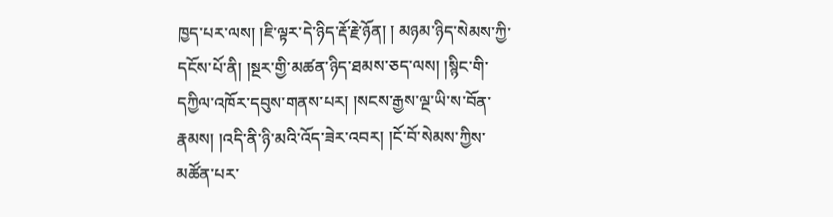ཁྱད་པར་ལས། །ཇི་ལྟར་དེ་ཉིད་རྡོ་རྗེ་ཉོན། ། མཉམ་ཉིད་སེམས་ཀྱི་དངོས་པོ་ནི། །སྔར་གྱི་མཚན་ཉིད་ཐམས་ཅད་ལས། །སྙིང་གི་དཀྱིལ་འཁོར་དབུས་གནས་པར། །སངས་རྒྱས་ལྔ་ཡི་ས་བོན་རྣམས། །འདི་ནི་ཉི་མའི་འོད་ཟེར་འབར། །ངོ་བོ་སེམས་ཀྱིས་ མཚོན་པར་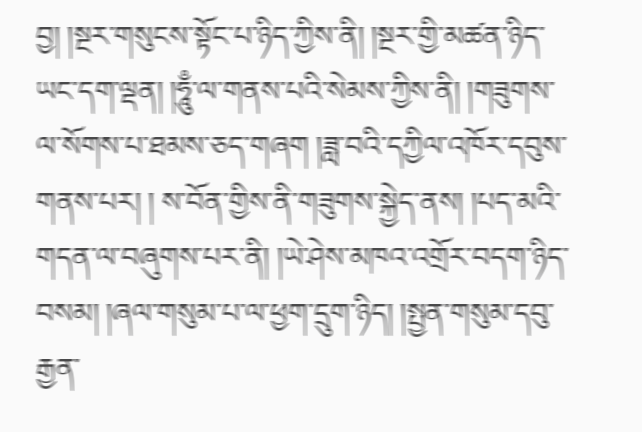བྱ། །སྔར་གསུངས་སྟོང་པ་ཉིད་ཀྱིས་ནི། །སྔར་གྱི་མཚན་ཉིད་ཡང་དག་ལྡན། །ཧཱུྃ་ལ་གནས་པའི་སེམས་ཀྱིས་ནི། །གཟུགས་ལ་སོགས་པ་ཐམས་ཅད་གཞག །ཟླ་བའི་དཀྱིལ་འཁོར་དབུས་གནས་པར། ། ས་བོན་གྱིས་ནི་གཟུགས་སྐྱེད་ནས། །པད་མའི་གདན་ལ་བཞུགས་པར་ནི། །ཡེ་ཤེས་མཁའ་འགྲོར་བདག་ཉིད་བསམ། །ཞལ་གསུམ་པ་ལ་ཕྱག་དྲུག་ཉིད། །སྤྱན་གསུམ་དབུ་རྒྱན་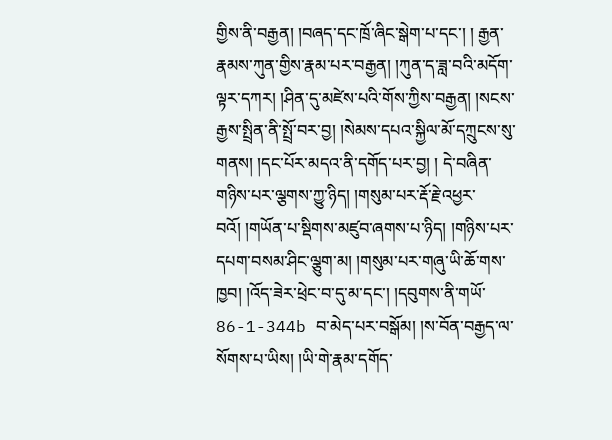གྱིས་ནི་བརྒྱན། །བཞད་དང་ཁྲོ་ཞིང་སྒེག་པ་དང་། ། རྒྱན་རྣམས་ཀུན་གྱིས་རྣམ་པར་བརྒྱན། །ཀུན་ད་ཟླ་བའི་མདོག་ལྟར་དཀར། །ཤིན་དུ་མཛེས་པའི་གོས་ཀྱིས་བརྒྱན། །སངས་རྒྱས་སྤྲིན་ནི་སྤྲོ་བར་བྱ། །སེམས་དཔའ་སྐྱིལ་མོ་དཀྲུངས་སུ་གནས། །དང་པོར་མདའ་ནི་དགོད་པར་བྱ། ། དེ་བཞིན་གཉིས་པར་ལྕགས་ཀྱུ་ཉིད། །གསུམ་པར་རྡོ་རྗེ་འཕྱར་བའོ། །གཡོན་པ་སྡིགས་མཛུབ་ཞགས་པ་ཉིད། །གཉིས་པར་དཔག་བསམ་ཤིང་ལྕུག་མ། །གསུམ་པར་གཞུ་ཡི་ཆོ་གས་ཁྱབ། །འོད་ཟེར་ཕྲེང་བ་དུ་མ་དང་། །དབུགས་ནི་གཡོ་ 86-1-344b བ་མེད་པར་བསྒོམ། །ས་བོན་བརྒྱད་ལ་སོགས་པ་ཡིས། །ཡི་གེ་རྣམ་དགོད་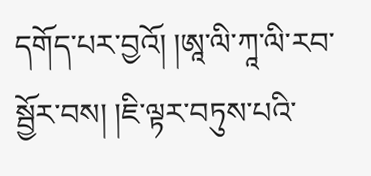དགོད་པར་བྱའོ། །ཨཱ་ལི་ཀཱ་ལི་རབ་སྦྱོར་བས། །ཇི་ལྟར་བཏུས་པའི་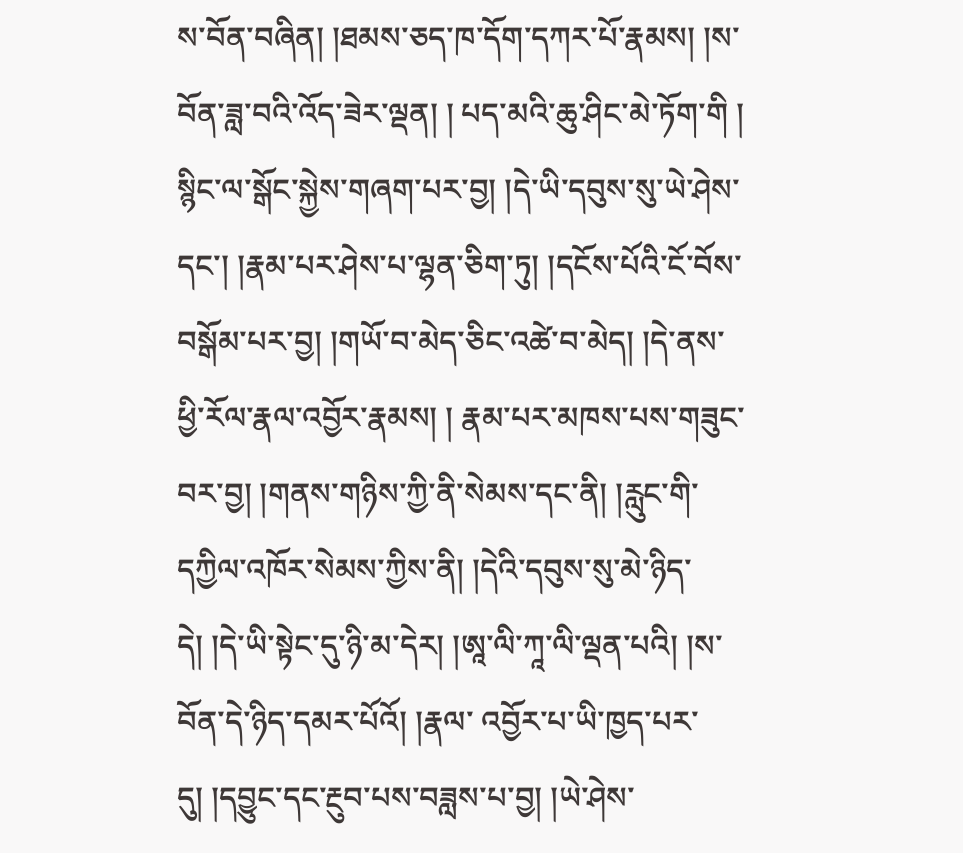ས་བོན་བཞིན། །ཐམས་ཅད་ཁ་དོག་དཀར་པོ་རྣམས། །ས་བོན་ཟླ་བའི་འོད་ཟེར་ལྡན། ། པད་མའི་ཆུ་ཤིང་མེ་ཏོག་གི ། སྙིང་ལ་སྒོང་སྐྱེས་གཞག་པར་བྱ། །དེ་ཡི་དབུས་སུ་ཡེ་ཤེས་དང་། །རྣམ་པར་ཤེས་པ་ལྷན་ཅིག་ཏུ། །དངོས་པོའི་ངོ་བོས་བསྒོམ་པར་བྱ། །གཡོ་བ་མེད་ཅིང་འཚེ་བ་མེད། །དེ་ནས་ཕྱི་རོལ་རྣལ་འབྱོར་རྣམས། ། རྣམ་པར་མཁས་པས་གཟུང་བར་བྱ། །གནས་གཉིས་ཀྱི་ནི་སེམས་དང་ནི། །རླུང་གི་དཀྱིལ་འཁོར་སེམས་ཀྱིས་ནི། །དེའི་དབུས་སུ་མེ་ཉིད་དེ། །དེ་ཡི་སྟེང་དུ་ཉི་མ་དེར། །ཨཱ་ལི་ཀཱ་ལི་ལྡན་པའི། །ས་བོན་དེ་ཉིད་དམར་པོའོ། །རྣལ་ འབྱོར་པ་ཡི་ཁྱད་པར་དུ། །དབྱུང་དང་རྔུབ་པས་བཟླས་པ་བྱ། །ཡེ་ཤེས་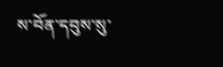ས་བོན་དབུས་སུ་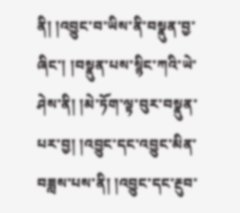ནི། །འབྱུང་བ་ཡིས་ནི་བསྣུན་བྱ་ཞིང་། །བསྣུན་པས་སྙིང་ཀའི་ཡེ་ཤེས་ནི། །མེ་ཏོག་ལྟ་བུར་བསྣུན་པར་བྱ། །འབྱུང་དང་འབྱུང་མིན་ བཟླས་པས་ནི། །འབྱུང་དང་རྔུབ་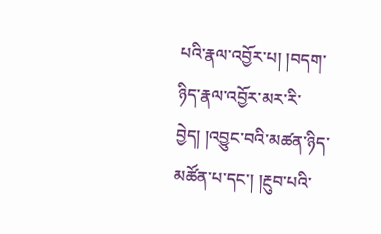པའི་རྣལ་འབྱོར་པ། །བདག་ཉིད་རྣལ་འབྱོར་མར་རི་བྱེད། །འབྱུང་བའི་མཚན་ཉིད་མཚོན་པ་དང་། །རྔུབ་པའི་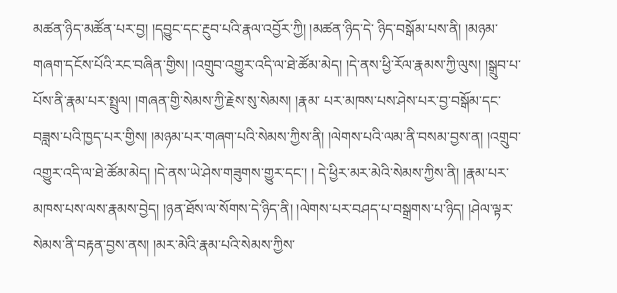མཚན་ཉིད་མཚོན་པར་བྱ། །དབྱུང་དང་རྔུབ་པའི་རྣལ་འབྱོར་ཀྱི། །མཚན་ཉིད་དེ་ ཉིད་བསྒོམ་པས་ནི། །མཉམ་གཞག་དངོས་པོའི་རང་བཞིན་གྱིས། །འགྲུབ་འགྱུར་འདི་ལ་ཐེ་ཚོམ་མེད། །དེ་ནས་ཕྱི་རོལ་རྣམས་ཀྱི་ལུས། །སྒྲུབ་པ་པོས་ནི་རྣམ་པར་སྤྲུལ། །གཞན་གྱི་སེམས་ཀྱི་རྗེས་སུ་སེམས། །རྣམ་ པར་མཁས་པས་ཤེས་པར་བྱ་བསྒོམ་དང་བཟླས་པའི་ཁྱད་པར་གྱིས། །མཉམ་པར་གཞག་པའི་སེམས་ཀྱིས་ནི། །ལེགས་པའི་ལམ་ནི་བསམ་བྱས་ན། །འགྲུབ་འགྱུར་འདི་ལ་ཐེ་ཚོམ་མེད། །དེ་ནས་ཡེ་ཤེས་གཟུགས་གྱུར་དང་། ། དེ་ཕྱིར་མར་མེའི་སེམས་ཀྱིས་ནི། །རྣམ་པར་མཁས་པས་ལས་རྣམས་བྱེད། །ཉན་ཐོས་ལ་སོགས་དེ་ཉིད་ནི། །ལེགས་པར་བཤད་པ་བསྒྲགས་པ་ཉིད། །ཤེལ་ལྟར་སེམས་ནི་བརྟན་བྱས་ནས། །མར་མེའི་རྣམ་པའི་སེམས་ཀྱིས་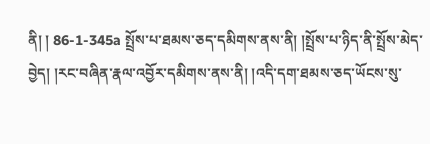ནི། ། 86-1-345a སྤྲོས་པ་ཐམས་ཅད་དམིགས་ནས་ནི། །སྤྲོས་པ་ཉིད་ནི་སྤྲོས་མེད་བྱེད། །རང་བཞིན་རྣལ་འབྱོར་དམིགས་ནས་ནི། །འདི་དག་ཐམས་ཅད་ཡོངས་སུ་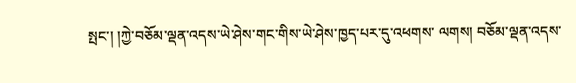སྤང་། །ཀྱེ་བཅོམ་ལྡན་འདས་ཡེ་ཤེས་གང་གིས་ཡེ་ཤེས་ཁྱད་པར་དུ་འཕགས་ ལགས། བཅོམ་ལྡན་འདས་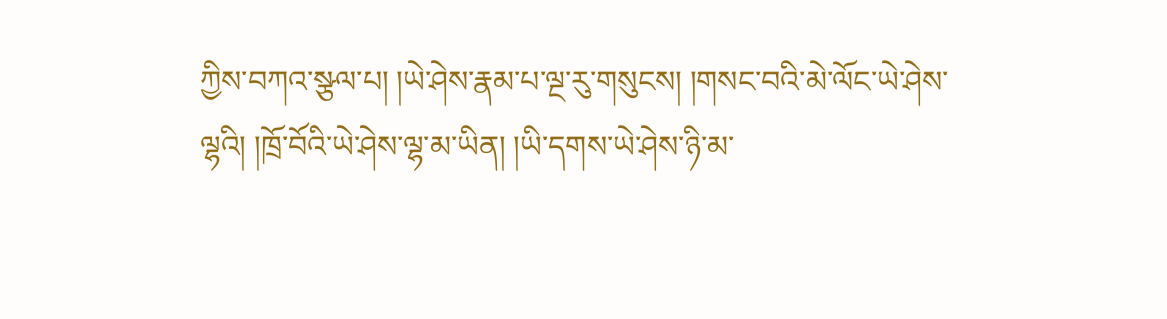ཀྱིས་བཀའ་སྩལ་པ། །ཡེ་ཤེས་རྣམ་པ་ལྔ་རུ་གསུངས། །གསང་བའི་མེ་ལོང་ཡེ་ཤེས་ལྷའི། །ཁྲོ་བོའི་ཡེ་ཤེས་ལྷ་མ་ཡིན། །ཡི་དགས་ཡེ་ཤེས་ཉི་མ་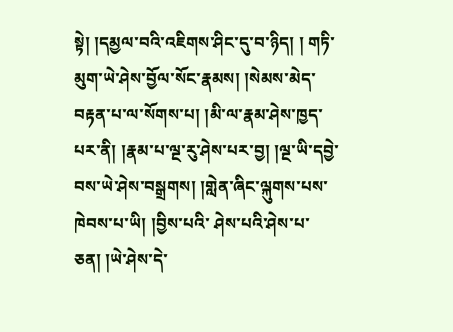སྟེ། །དམྱལ་བའི་འཇིགས་ཤིང་དུ་བ་ཉིད། ། གཏི་མུག་ཡེ་ཤེས་བྱོལ་སོང་རྣམས། །སེམས་མེད་བརྟན་པ་ལ་སོགས་པ། །མི་ལ་རྣམ་ཤེས་ཁྱད་པར་ནི། །རྣམ་པ་ལྔ་རུ་ཤེས་པར་བྱ། །ལྔ་ཡི་དབྱེ་བས་ཡེ་ཤེས་བསྒྲགས། །གླེན་ཞིང་ལྐུགས་པས་ཁེབས་པ་ཡི། །བྱིས་པའི་ ཤེས་པའི་ཤེས་པ་ཅན། །ཡེ་ཤེས་དེ་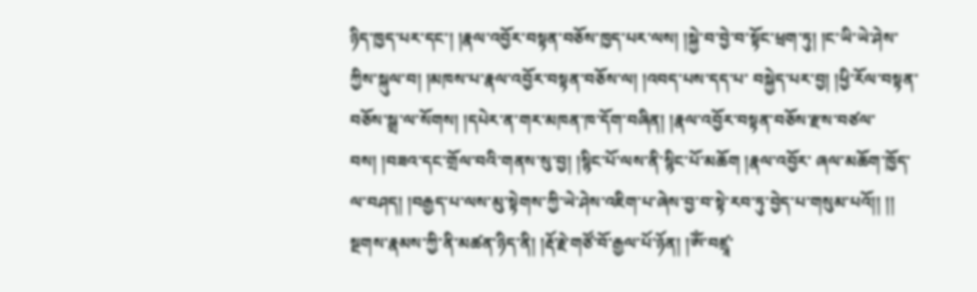ཉིད་ཁྱད་པར་དང་། །རྣལ་འབྱོར་བསྟན་བཅོས་ཁྱད་པར་ལས། །སྐྱེ་བ་བྱེ་བ་སྟོང་ཕྲག་ཏུ། །ང་ཡི་ཡེ་ཤེས་ཀྱིས་སྐུལ་བ། །མཁས་པ་རྣལ་འབྱོར་བསྟན་བཅོས་ལ། །འབད་པས་དད་པ་ བསྐྱེད་པར་བྱ། །ཕྱི་རོལ་བསྟན་བཅོས་སྒྲ་ལ་སོགས། །དཔེར་ན་གར་མཁན་ཁ་དོག་བཞིན། །རྣལ་འབྱོར་བསྟན་བཅོས་རྫས་བཙལ་བས། །བཟའ་དང་གྲོལ་བའི་གནས་སུ་བྱ། །སྙིང་པོ་ལས་ནི་སྙིང་པོ་མཆོག །རྣལ་འབྱོར་ ཞལ་མཆོག་ཁྱོད་ལ་བཤད། །བརྒྱད་པ་ལས་མུ་སྟེགས་ཀྱི་ཡེ་ཤེས་འཇིག་པ་ཞེས་བྱ་བ་སྟེ་རབ་ཏུ་བྱེད་པ་གསུམ་པའོ།། །། སྔགས་རྣམས་ཀྱི་ནི་མཚན་ཉིད་ནི། །རྡོ་རྗེ་གཙོ་བོ་རྒྱལ་པོ་ཉོན། །ཨོཾ་བཛྲཱ་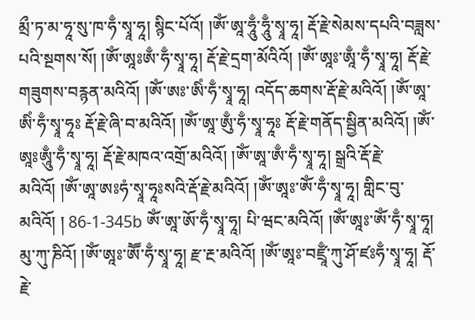མྲྀ་ཏ་མ་ཧཱ་སུ་ཁ་ཧྃ་སྭཱ་ཧཱ། སྙིང་པོའོ། །ཨོཾ་ཨཱ་ཧཱུྃ་ཧཱུྃ་སྭཱ་ཧཱ། རྡོ་རྗེ་སེམས་དཔའི་བཟླས་པའི་སྔགས་སོ། །ཨོཾ་ཨཱཿཨྃ་ཧྃ་སྭཱ་ཧཱ། རྡོ་རྗེ་དྲག་མོའིའོ། །ཨོཾ་ཨཱཿ་ཨཱྃ་ཧྃ་སྭཱ་ཧཱ། རྡོ་རྗེ་གཟུགས་བརྙན་མའིའོ། །ཨོཾ་ཨཿ་ཨིཾ་ཧྃ་སྭཱ་ཧཱ། འདོད་ཆགས་རྡོ་རྗེ་མའིའོ། །ཨོཾ་ཨཱ་ཨིཾ་ཧྃ་སྭཱ་ཧཱཿ རྡོ་རྗེ་ཞི་བ་མའིའོ། །ཨོཾ་ཨཱ་ཨུྃ་ཧྃ་སྭཱ་ཧཱཿ རྡོ་རྗེ་གནོད་སྦྱིན་མའིའོ། །ཨོཾ་ཨཱཿཨཱུྃ་ཧྃ་སྭཱ་ཧཱ། རྡོ་རྗེ་མཁའ་འགྲོ་མའིའོ། །ཨོཾ་ཨཱ་ཨྃ་ཧྃ་སྭཱ་ཧཱ། སྒྲའི་རྡོ་རྗེ་མའིའོ། །ཨོཾ་ཨཱ་ཨཿཧཾ་སྭཱ་ཧཱཿསའི་རྡོ་རྗེ་མའིའོ། །ཨོཾ་ཨཱཿ་ཨོཾ་ཧྃ་སྭཱ་ཧཱ། གླིང་བུ་མའིའོ། ། 86-1-345b ཨོཾ་ཨཱ་ཨོ་ཧྃ་སྭཱ་ཧཱ། པི་ཝང་མའིའོ། །ཨོཾ་ཨཱཿ་ཨོཾ་ཧྃ་སྭཱ་ཧཱ། མུ་ཀུ་ཎིའོ། །ཨོཾ་ཨཱཿ་ཨཽ་ཧྃ་སྭཱ་ཧཱ། རྫ་རྔ་མའིའོ། །ཨོཾ་ཨཱཿ་བཛྲཱྃ་ཀུ་ཤོ་ཛཿཧྃ་སྭཱ་ཧཱ། རྡོ་རྗེ་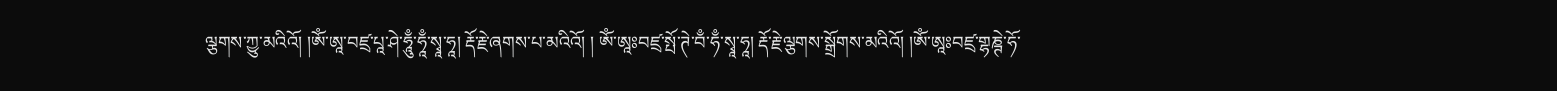ལྕགས་ཀྱུ་མའིའོ། །ཨོཾ་ཨཱ་བཛྲ་པཱ་ཤེ་ཧཱུྃ་ཧཱྃ་སྭཱ་ཧཱ། རྡོ་རྗེ་ཞགས་པ་མའིའོ། ། ཨོཾ་ཨཱཿབཛྲ་སྤོ་ཊེ་བྃ་ཧྃ་སྭཱ་ཧཱ། རྡོ་རྗེ་ལྕགས་སྒྲོགས་མའིའོ། །ཨོཾ་ཨཱཿབཛྲ་གྷཎྚེ་ཧོ་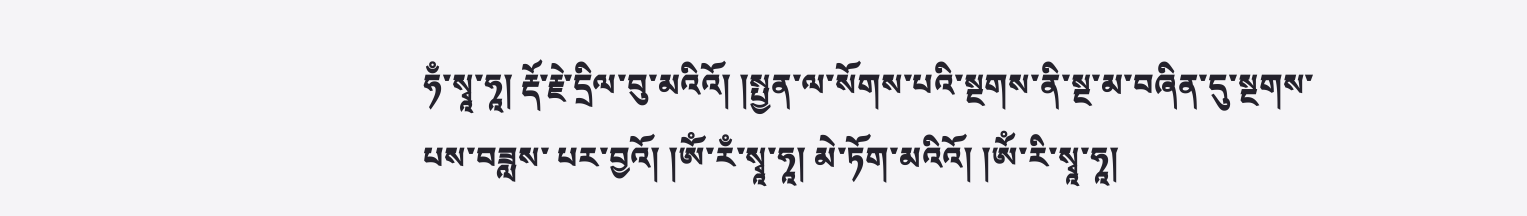ཧྃ་སྭཱ་ཧཱ། རྡོ་རྗེ་དྲིལ་བུ་མའིའོ། །སྤྱན་ལ་སོགས་པའི་སྔགས་ནི་སྔ་མ་བཞིན་དུ་སྔགས་པས་བཟླས་ པར་བྱའོ། །ཨོཾ་རྃ་སྭཱ་ཧཱ། མེ་ཏོག་མའིའོ། །ཨོཾ་རི་སྭཱ་ཧཱ།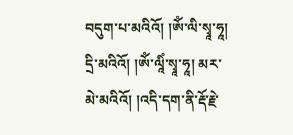བདུག་པ་མའིའོ། །ཨོཾ་ལི་སྭཱ་ཧཱ། དྲི་མའིའོ། །ཨོཾ་ལཱིཾ་སྭཱ་ཧཱ། མར་མེ་མའིའོ། །འདི་དག་ནི་རྡོ་རྗེ་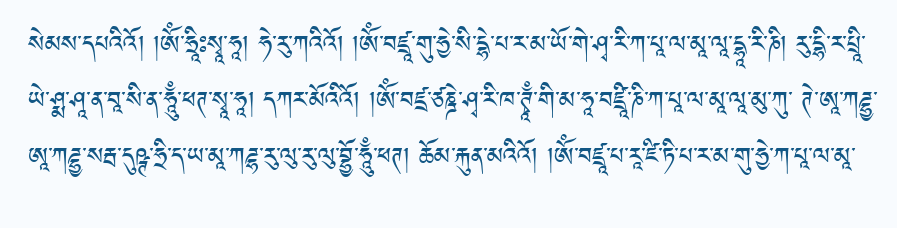སེམས་དཔའིའོ། །ཨོཾ་ཧྲཱིཿསྭཱ་ཧཱ། ཧེ་རུ་ཀའིའོ། །ཨོཾ་བཛྲཱ་གུ་ཧྱེ་སི་དྷེ་པ་ར་མ་ཡོ་གེ་ཤྭ་རི་ཀ་པཱ་ལ་མཱ་ལཱ་དྷཱ་རི་ཎི། རུ་དྷི་ར་པྲཱི་ཡེ་ཤྨ་ཤཱ་ན་བཱ་སི་ན་ཧཱུྃ་ཕཊ་སྭཱ་ཧཱ། དཀར་མོའིའོ། །ཨོཾ་བཛྲ་ཙཎྜེ་ཤྭ་རི་ཁ་ཊྭཱྃ་གི་མ་ཧཱ་བཛྲཱི་ཎི་ཀ་པཱ་ལ་མཱ་ལཱ་མུ་ཀུ་ ཊེ་ཨཱ་ཀཌྷྱ་ཨཱ་ཀཌྷྱ་སརྦ་དུཥྚ་ཧྲི་ད་ཡ་མཱ་ཀཌྷ་རུ་ལུ་རུ་ལུ་བྷྱོ་ཧཱུྃ་ཕཊ། ཆོམ་རྐུན་མའིའོ། །ཨོཾ་བཛྲཱ་པ་རཱ་ཛི་ཏི་པ་ར་མ་གུ་ཧྱེ་ཀ་པཱ་ལ་མཱ་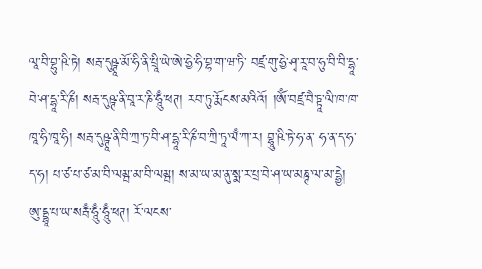ལཱ་བི་བྷུ་ཥི་ཏེ། སརྦ་དུཥྚཱ་མོ་ཧི་ནི་པྲཱི་ཡེ་ཨེ་ཧྱེ་ཧི་བྷ་ག་ཝ་ཏི་ བཛྲ་གུ་ཧྱེ་ཤྭ་རཱ་བ་ཧུ་བི་བི་དྷཱ་བེ་ཤ་དྷཱ་རི་ཎྀ། སརྦ་དུཥྚ་ནི་བཱ་ར་ཎི་ཧཱུྃ་ཕཊ། རབ་ཏུ་རྨོངས་མའིའོ། །ཨོཾ་བཛྲ་བཻ་ཏྟཱ་ལི་ཁ་ཁ་ཁཱ་ཧི་ཁཱ་ཧི། སརྦ་དུཥྚཱ་ནི་བི་ཀྲ་ཏ་བི་ཤ་དྷཱ་རི་ཎྀ་བ་ཀྲི་ཏཱ་ལྃ་ཀ་ར། བྷཱུ་ཥི་ཏེ་ཧ་ན་ ཧ་ན་ད་ཧ་ད་ཧ། པ་ཙ་པ་ཙ་མ་བི་ལམྦ་མ་བི་ལམྦ། ས་མ་ཡ་མ་ནུ་སྨ་ར་པྲ་བེ་ཤ་ཡ་མཎྚ་ལ་མ་དྷྱེ། ཨུ་དྡྷཱ་པ་ཡ་སརྦྃ་ཧཱུྃ་ཧཱུྃ་ཕཊ། རོ་ལངས་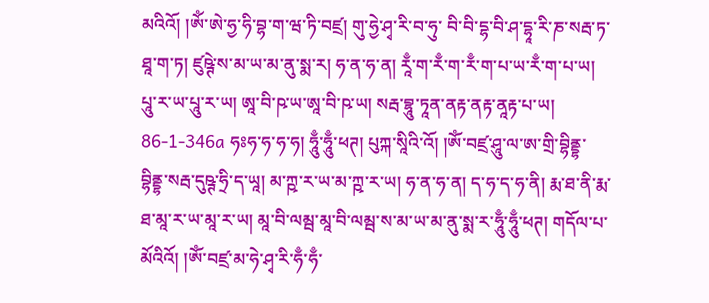མའིའོ། །ཨོཾ་ཨེ་ཧྱ་ཧི་བྷ་ག་ཝ་ཏི་བཛྲ། གུ་ཧྱེ་ཤྭ་རི་བ་ཧུ་ བི་བི་དྷ་བི་ཤ་དྷཱ་རི་ཎ་སརྦ་ཏ་ཐཱ་ག་ཏ། ཛུཥྚེ་ས་མ་ཡ་མ་ནུ་སྨ་ར། ཧ་ན་ཧ་ན། རཱྃ་ག་རྃ་ག་རྃ་ག་པ་ཡ་རྃ་ག་པ་ཡ། པཱུ་ར་ཡ་པཱུ་ར་ཡ། ཨཱ་བི་ཥ་ཡ་ཨཱ་བི་ཥ་ཡ། སརྦ་བྷཱུ་ཏཱན་ནརྟ་ནརྟ་ནཱརྟ་པ་ཡ། 86-1-346a ཧཿཧ་ཧ་ཧ་ཧ། ཧཱུྃ་ཧཱུྃ་ཕཊ། པུཀྐ་སཱིའི་འོ། །ཨོཾ་བཛྲ་ཤཱུ་ལ་ཨ་གྲི་བྷིནྡྷ་བྷིནྡྷ་སརྦ་དུཥྚ་ཧྲི་ད་ཡཱ། མ་ཀྵ་ར་ཡ་མ་ཀྵ་ར་ཡ། ཧ་ན་ཧ་ན། ད་ཧ་ད་ཧ་ནི། རྨ་ཐ་ནི་རྨ་ཐ་མཱ་ར་ཡ་མཱ་ར་ཡ། མཱ་བི་ལམྦ་མཱ་བི་ལམྦ་ས་མ་ཡ་མ་ནུ་སྨ་ར་ཧཱུྃ་ཧཱུྃ་ཕཊ། གདོལ་པ་མོའིའོ། །ཨོཾ་བཛྲ་མ་ཧེ་ཤྭ་རི་ཧྃ་ཧྃ་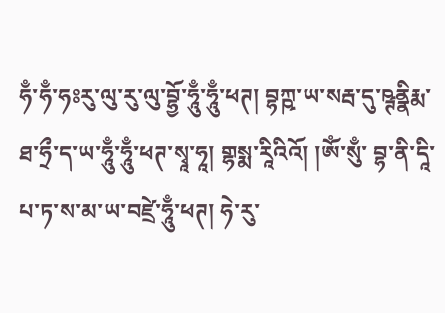ཧྃ་ཧྃ་ཧཿརུ་ལུ་རུ་ལུ་བྷྱོ་ཧཱུྃ་ཧཱུྃ་ཕཊ། བྷཀྵ་ཡ་སརྦ་དུ་ཥྚནྣིརྨ་ཐ་ཧྲྀ་ད་ཡ་ཧཱུྃ་ཧཱུྃ་ཕཊ་སྭཱ་ཧཱ། གྷསྨ་རཱིའིའོ། །ཨོཾ་སུྃ་ བྷ་ནི་དཱི་པ་ཏ་ས་མ་ཡ་བཛྲེ་ཧཱུྃ་ཕཊ། ཧེ་རུ་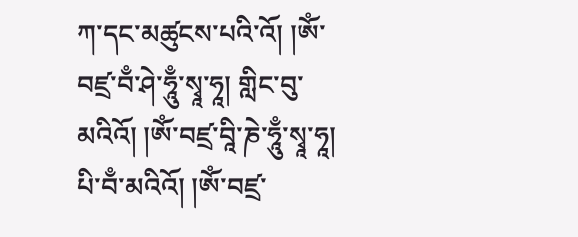ཀ་དང་མཚུངས་པའི་འོ། །ཨོཾ་བཛྲ་བྃ་ཤེ་ཧཱུྃ་སྭཱ་ཧཱ། གླིང་བུ་མའིའོ། །ཨོཾ་བཛྲ་བཱི་ཎེ་ཧཱུྃ་སྭཱ་ཧཱ། པི་བྃ་མའིའོ། །ཨོཾ་བཛྲ་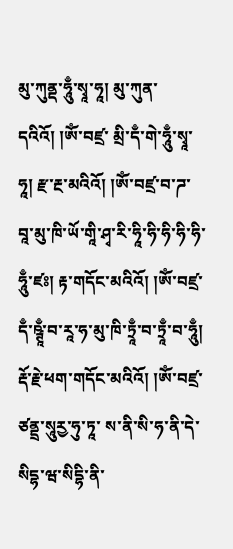མུ་ཀུནྡ་ཧཱུྃ་སྭཱ་ཧཱ། མུ་ཀུན་དའིའོ། །ཨོཾ་བཛྲ་ མྲི་དྃ་གེ་ཧཱུྃ་སྭཱ་ཧཱ། རྫ་རྔ་མའིའོ། །ཨོཾ་བཛྲ་བ་ཌ་བཱ་མུ་ཁི་ཡོ་གཱི་ཤྭ་རི་ཧཱི་ཧི་ཧི་ཧི་ཧི་ཧཱུྃ་ཛཿ། རྟ་གདོང་མའིའོ། །ཨོཾ་བཛྲ་དྃ་ཥྚཱྃ་བ་རཱ་ཧ་མུ་ཁི་ཏྲཱྃ་བ་ཏྲཱྃ་བ་ཧཱུྃ། རྡོ་རྗེ་ཕག་གདོང་མའིའོ། །ཨོཾ་བཛྲ་ཙནྡྲ་སཱུརྱ་ཧུ་ཏཱ་ ས་ནི་སི་ཧ་ནི་དེ་སིདྷ་ཝ་སིདྷི་ནི་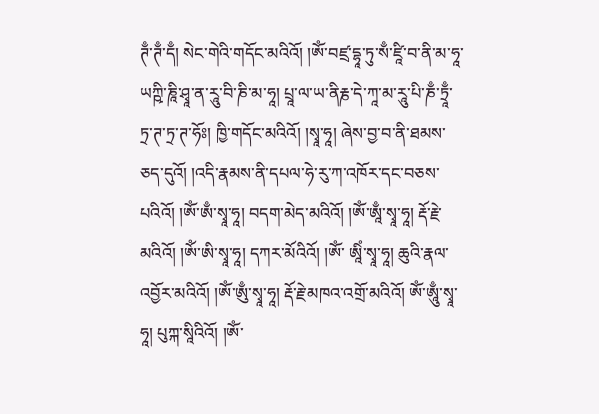ཊྃ་ཊྃ་དྃ། སེང་གེའི་གདོང་མའིའོ། །ཨོཾ་བཛྲ་དྷཱ་ཏུ་སྃ་ཛཱི་བ་ནི་མ་ཧཱ་ཡཀྵི་ཎཱི་ཤྭཱ་ན་རཱུ་བི་ཎི་མ་ཧཱ། པྲཱ་ལ་ཡ་ནིརྞ་དེ་ཀཱ་མ་རཱུ་པི་ཎྃ་ཏྲཱྃ་ཏྲ་ཊ་ཏྲ་ཊ་ཧོཿ། ཁྱི་གདོང་མའིའོ། །སྭཱ་ཧཱ། ཞེས་བྱ་བ་ནི་ཐམས་ཅད་དུའོ། །འདི་རྣམས་ནི་དཔལ་ཧེ་རུ་ཀ་འཁོར་དང་བཅས་པའིའོ། །ཨོཾ་ཨྃ་སྭཱ་ཧཱ། བདག་མེད་མའིའོ། །ཨོཾ་ཨཱྃ་སྭཱ་ཧཱ། རྡོ་རྗེ་མའིའོ། །ཨོཾ་ཨི་སྭཱ་ཧཱ། དཀར་མོའིའོ། །ཨོཾ་ ཨཱིཾ་སྭཱ་ཧཱ། ཆུའི་རྣལ་འབྱོར་མའིའོ། །ཨོཾ་ཨུྃ་སྭཱ་ཧཱ། རྡོ་རྗེ་མཁའ་འགྲོ་མའིའོ། ཨོཾ་ཨཱུྃ་སྭཱ་ཧཱ། པུཀྐ་སཱིའིའོ། །ཨོཾ་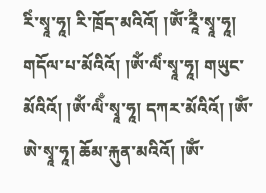རིཾ་སྭཱ་ཧཱ། རི་ཁྲོད་མའིའོ། །ཨོཾ་རཱྀཾ་སྭཱ་ཧཱ། གདོལ་པ་མོའིའོ། །ཨོཾ་ལིཾ་སྭཱ་ཧཱ། གཡུང་མོའིའོ། །ཨོཾ་ལིྃ་སྭཱ་ཧཱ། དཀར་མོའིའོ། །ཨོཾ་ཨེ་སྭཱ་ཧཱ། ཆོམ་རྐུན་མའིའོ། །ཨོཾ་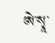ཨེ་སྭཱ་